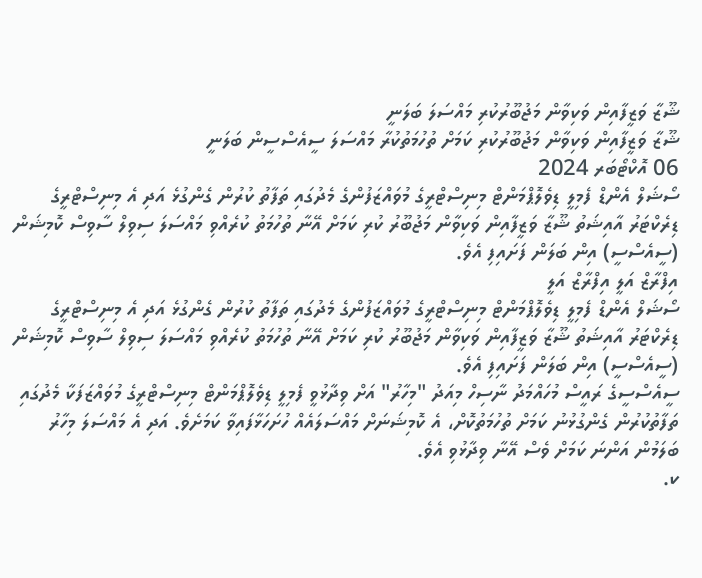ޝޫޒާ ވަޒީފާއިން ވަކިވާން މަޖުބޫރުކުރި މައްސަލަ ބަލަނީ
ޝޫޒާ ވަޒީފާއިން ވަކިވާން މަޖުބޫރުކުރި ކަމަށް ތުހުމަތުކުރާ މައްސަލަ ސީއެސްސީން ބަލަނީ
06 އޮކްޓޯބަރ 2024
ސޯޝަލް އެންޑް ފެމިލީ ޑިވެލޮޕްމަންޓް މިނިސްޓްރީގެ މުވައްޒަފުންގެ މެދުގައި ތަފާތު ކުރުން ގެންގުޅެ އަދި އެ މިނިސްޓްރީގެ ޑިރެކްޓަރު އާއިޝަތު ޝޫޒާ ވަޒީފާއިން ވަކިވާން މަޖުބޫރު ކުރި ކަމަށް އޭނާ ތުހުމަތު ކުރެއްވި މައްސަލަ ސިވިލް ސާވިސް ކޮމިޝަން (ސީއެސްސީ) އިން ބަލަން ފަށައިފި އެވެ.
އިފްރާޒް އަލީ އިފްރާޒް އަލީ
ސޯޝަލް އެންޑް ފެމިލީ ޑިވެލޮޕްމަންޓް މިނިސްޓްރީގެ މުވައްޒަފުންގެ މެދުގައި ތަފާތު ކުރުން ގެންގުޅެ އަދި އެ މިނިސްޓްރީގެ ޑިރެކްޓަރު އާއިޝަތު ޝޫޒާ ވަޒީފާއިން ވަކިވާން މަޖުބޫރު ކުރި ކަމަށް އޭނާ ތުހުމަތު ކުރެއްވި މައްސަލަ ސިވިލް ސާވިސް ކޮމިޝަން (ސީއެސްސީ) އިން ބަލަން ފަށައިފި އެވެ.
ސީއެސްސީގެ ރައީސް މުހައްމަދު ނާސިހް މިއަދު "މިހާރު" އަށް ވިދާޅުވީ ފެމިލީ ޑިވެލޮޕްމަންޓް މިނިސްޓްރީގެ މުވައްޒަފަކާ މެދުގައި ތަފާތުކުރުން ގެންގުޅުނު ކަމަށް ތުހުމަތުކޮށް، އެ ކޮމިޝަނަށް މައްސަލައެއް ހުށަހަޅާފައިވާ ކަމަށެވެ. އަދި އެ މައްސަލަ މިހާރު ބަލަމުން އަންނަ ކަމަށް ވެސް އޭނާ ވިދާޅުވި އެވެ.
ކ.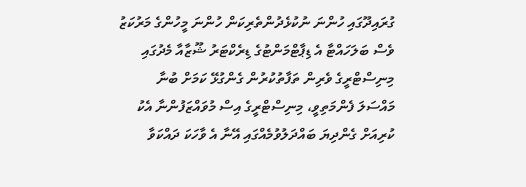ގުރައިދޫގައި ހުންނަ ނުކުޅެދުންތެރިކަން ހުންނަ މީހުންގެ މަރުކަޒު ވެސް ބަލަހައްޓާ އެ ޑިޕާޓްމަންޓުގެ ޑިރެކްޓަރު ޝޫޒާއާ މެދުގައި މިނިސްޓްރީގެ ވެރިން ތަފާތުކުރުން ގެންގުޅޭ ކަމަށް ބުނާ މައްސަލަ ފެންމަތިވީ، މިނިސްޓްރީގެ އިސް މުވައްޒަފުންނާ އެކު ކުރިއަށް ގެންދިޔަ ބައްދަލުވުމެއްގައި އޭނާ އެ ވާހަކަ ދައްކަވާ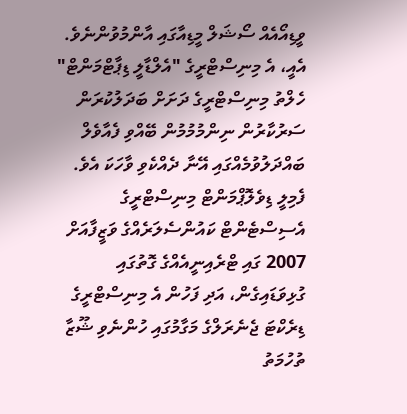ވީޑިއޯއެއް ސޯޝަލް މީޑިއާގައި އާންމުވުންނެވެ.
އެއީ، އެ މިނިސްޓްރީގެ "އެލްޑާލީ ޑިޕާޓްމަންޓް" ހެލްތު މިނިސްޓްރީގެ ދަށަށް ބަދަލުކުރަން ސަރުކާރުން ނިންމުމުމުން ބޭއްވި ފެއާވެލް ބައްދަލުވުމެއްގައި އޭނާ ދެއްކެވި ވާހަކަ އެވެ.
ފެމިލީ ޑިވެލޮޕްމަންޓް މިނިސްޓްރީގެ އެސިސްޓެންޓް ކައުންސެލަރެއްގެ ވަޒީފާއަށް 2007 ގައި ޓްރެއިނީއެއްގެ ގޮތުގައި ގުޅިވަޑައިގެން، އަދި ފަހުން އެ މިނިސްޓްރީގެ ޑިރެކްޓަ ޖެނެރަލްގެ މަގާމުގައި ހުންނެވި ޝޫޒާ ތުހުމަތު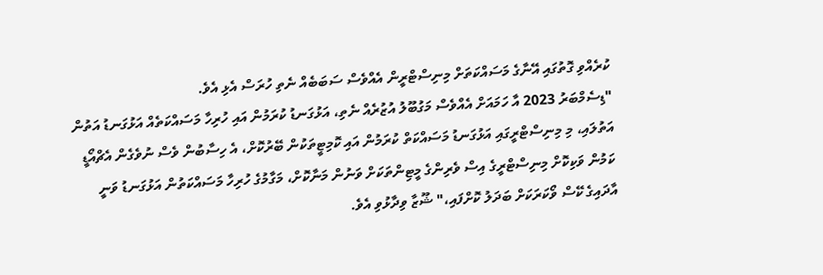ކުރެއްވި ގޮތުގައި އޭނާގެ މަސައްކަތަށް މިނިސްޓްރީން އެއްވެސް ސަބަބެއް ނެތި ހުރަސް އެޅި އެވެ.
"ޑިސެމްބަރު 2023 އާ ހަމައަށް އެއްވެސް މަގުބޫލު އުޒުރެއް ނެތި، އަޅުގަނޑު ކުރަމުން އައި ހުރިހާ މަސައްކަތެއް އަޅުގަނޑު އަތުން އަތުލައި، މި މިނިސްޓްރީގައި އަޅުގަނޑު މަސައްކަތް ކުރަމުން އައި ކޮމިޓީތަކުން ބޭރުކޮށް، އެ ހިސާބުން ވެސް ނުވެގެން އެޗްއޯޑީ ކަމުން ވަކިކޮށް މިނިސްޓްރީގެ އިސް ވެރިންގެ މީޓިންތަކަށް ވަނުން މަނާކޮށް، މަގާމުގެ ހުރިހާ މަސައްކަތުން އަޅުގަނޑު ވަނީ އާދައިގެ ކޭސް ވޯކަރަކަށް ބަދަލު ކޮށްފައި،" ޝޫޒާ ވިދާޅުވި އެވެ.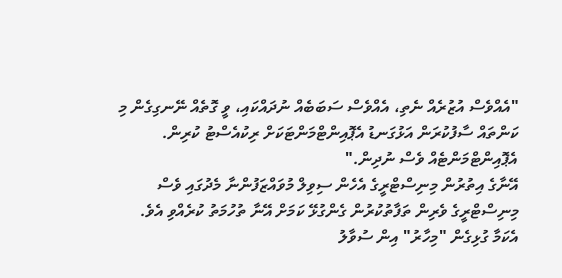"އެއްވެސް އުޒުރެއް ނެތި، އެއްވެސް ސަބަބެއް ނުދައްކައި، ވީ ގޮތެއް ނޭނގިގެން މި ކަންތައް ސާފުކުރަން އަޅުގަނޑު އެޕޮއިންޓްމަންޓަކަށް ރިކުއެސްޓު ކުރިން. އެޕޮއިންޓްމަންޓެއް ވެސް ނުދިން."
އޭނާގެ އިތުރުން މިނިސްޓްރީގެ އެހެން ސިވިލް މުވައްޒަފުންނާ މެދުގައި ވެސް މިނިސްޓްރީގެ ވެރިން ތަފާތުކުރުން ގެންގުޅޭ ކަމަށް އޭނާ ތުހުމަތު ކުރެއްވި އެވެ.
އެކަމާ ގުޅިގެން "މިހާރު" އިން ސުވާލު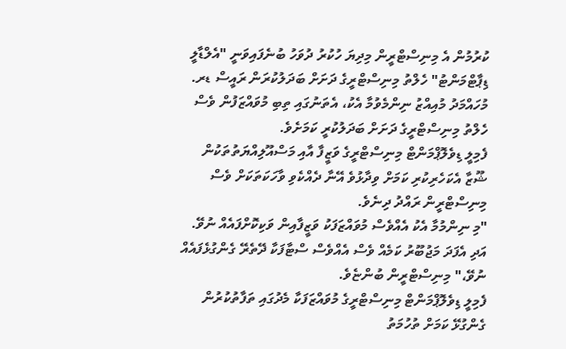ކުރުމުން އެ މިނިސްޓްރީން މިދިޔަ ހުކުރު ދުވަހު ބުނެފައިވަނީ "އެލްޑާލީ ޑިޕާޓްމަންޓު" ހެލްތު މިނިސްޓްރީގެ ދަށަށް ބަދަލުކުރަން ރައީސް ޑރ. މުހައްމަދު މުއިއްޒު ނިންމެވުމާ އެކު، އެތަނުގައި ތިބި މުވައްޒަފުން ވެސް ހެލްތު މިނިސްޓްރީގެ ދަށަށް ބަދަލުކުރީ ކަމަށެވެ.
ފެމިލީ ޑިވެލޮޕްމަންޓް މިނިސްޓްރީގެ ވަޒީފާ އާއި މަސްއޫލިއްޔަތުތަކުން ޝޫޒާ އެކަހެރިކުރި ކަމަށް ވިދާޅުވެ އޭނާ ދެއްކެވި ވާހަކަތަކަށް ވެސް މިނިސްޓްރީން ރައްދު ދިނެވެ.
"މި ނިންމުމާ އެކު އެއްވެސް މުވައްޒަފަކު ވަޒީފާއިން ވަކިކޮށްފައެއް ނުވޭ. އަދި އެފަދަ މަޖުބޫރު ކަމެއް ވެސް އެއްވެސް ސްޓާފަކާ ދޭތެރޭ ގެންގުޅެފައެއް ނުވޭ،" މިނިސްޓްރީން ބުންޏެވެ.
ފެމިލީ ޑިވެލޮޕްމަންޓް މިނިސްޓްރީގެ މުވައްޒަފަކާ މެދުގައި ތަފާތުކުރުން ގެންގުޅޭ ކަމަށް ތުހުމަތު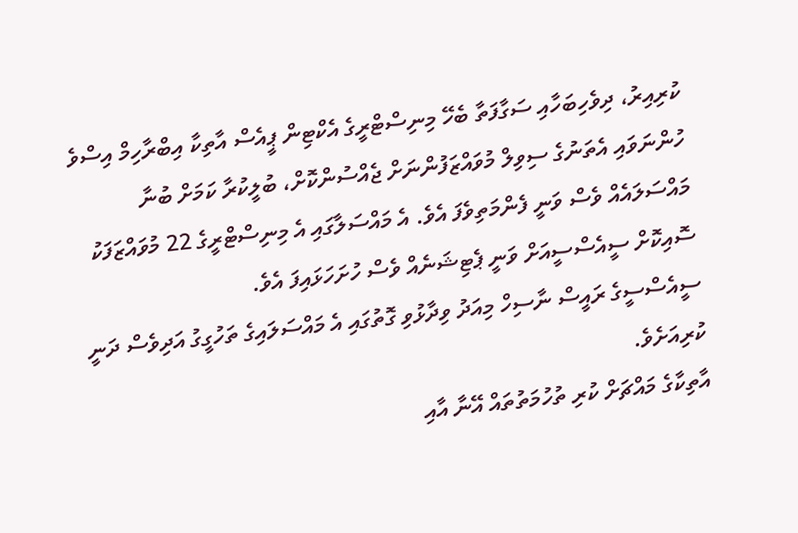ކުރިއިރު، ދިވެހިބަހާއި ސަގާފަތާ ބެހޭ މިނިސްޓްރީގެ އެކްޓިން ޕީއެސް އާތިކާ އިބްރާހިމް އިސްވެ ހުންނަވައި އެތަނުގެ ސިވިލް މުވައްޒަފުންނަށް ޖެއްސުންކޮށް، ބުލީކުރާ ކަމަށް ބުނާ މައްސަލައެއް ވެސް ވަނީ ފެންމަތިވެފަ އެވެ. އެ މައްސަލާގައި އެ މިނިސްޓްރީގެ 22 މުވައްޒަފަކު ސޮއިކޮށް ސީއެސްސީއަށް ވަނީ ޕެޓިޝަނެއް ވެސް ހުށަހަޅައިފަ އެވެ.
ސީއެސްސީގެ ރައީސް ނާސިހް މިއަދު ވިދާޅުވި ގޮތުގައި އެ މައްސަލައިގެ ތަހުގީގު އަދިވެސް ދަނީ ކުރިއަށެވެ.
އާތިކާގެ މައްޗަށް ކުރި ތުހުމަތުތައް އޭނާ އާއި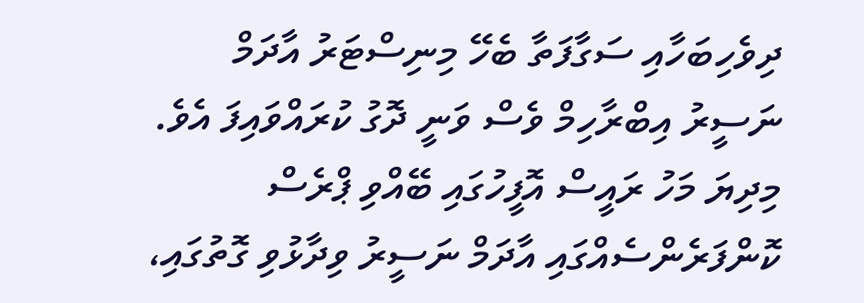ދިވެހިބަހާއި ސަގާފަތާ ބެހޭ މިނިސްޓަރު އާދަމް ނަސީރު އިބްރާހިމް ވެސް ވަނީ ދޮގު ކުރައްވައިފަ އެވެ. މިދިޔަ މަހު ރައީސް އޮފީހުގައި ބޭއްވި ޕްރެސް ކޮންފަރެންސެއްގައި އާދަމް ނަސީރު ވިދާޅުވި ގޮތުގައި،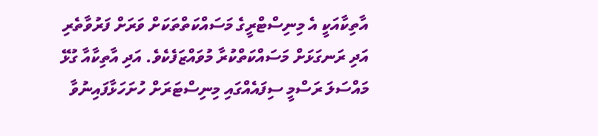އާތިކާއަކީ އެ މިނިސްޓްރީގެ މަސައްކަތްތަކަށް ވަރަށް ފަރުވާތެރި އަދި ރަނގަޅަށް މަސައްކަތްކުރާ މުވައްޒަފެކެވެ. އަދި އާތިކާއާ ގުޅޭ މައްސަލަ ރަސްމީ ސިފައެއްގައި މިނިސްޓަރަށް ހުށަހަޅާފައިނުވާ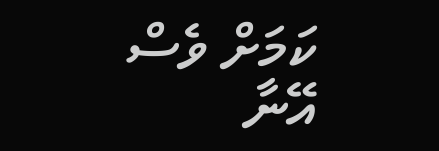ކަމަށް ވެސް އޭނާ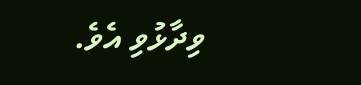ވިދާޅުވި އެވެ.